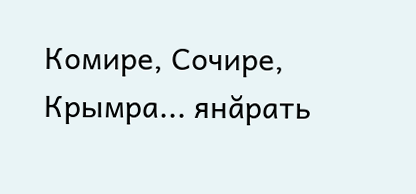Комире, Сочире, Крымра... янăрать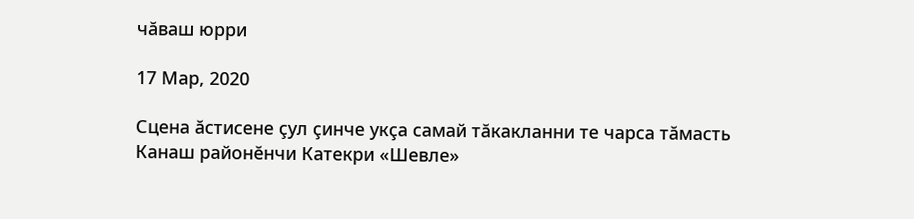чăваш юрри

17 Мар, 2020

Сцена ăстисене çул çинче укçа самай тăкакланни те чарса тăмасть
Канаш районĕнчи Катекри «Шевле»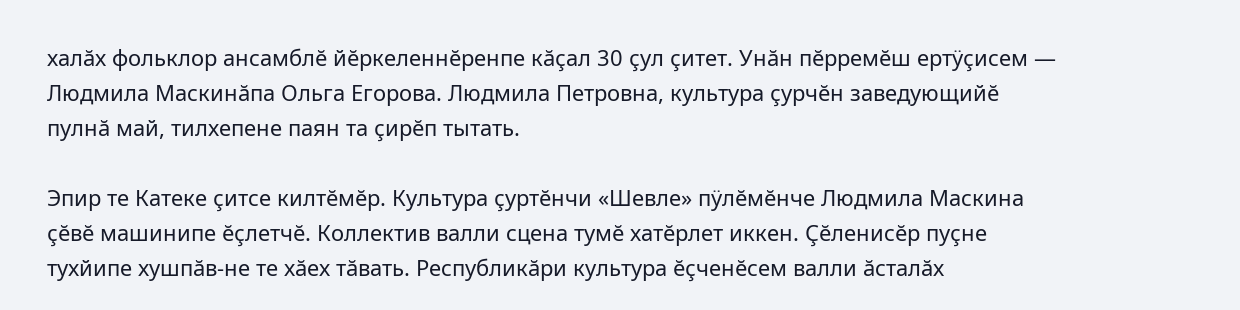халăх фольклор ансамблĕ йĕркеленнĕренпе кăçал 30 çул çитет. Унăн пĕрремĕш ертÿçисем — Людмила Маскинăпа Ольга Егорова. Людмила Петровна, культура çурчĕн заведующийĕ пулнă май, тилхепене паян та çирĕп тытать.

Эпир те Катеке çитсе килтĕмĕр. Культура çуртĕнчи «Шевле» пÿлĕмĕнче Людмила Маскина çĕвĕ машинипе ĕçлетчĕ. Коллектив валли сцена тумĕ хатĕрлет иккен. Çĕленисĕр пуçне тухйипе хушпăв-не те хăех тăвать. Республикăри культура ĕçченĕсем валли ăсталăх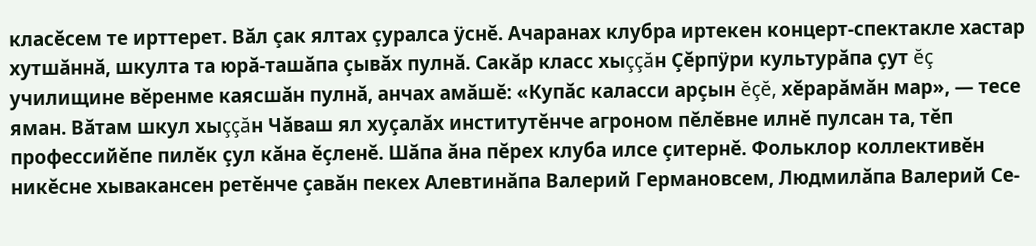класĕсем те ирттерет. Вăл çак ялтах çуралса ÿснĕ. Ачаранах клубра иртекен концерт-спектакле хастар хутшăннă, шкулта та юрă-ташăпа çывăх пулнă. Сакăр класс хыççăн Çĕрпÿри культурăпа çут ĕç училищине вĕренме каясшăн пулнă, анчах амăшĕ: «Купăс каласси арçын ĕçĕ, хĕрарăмăн мар», — тесе яман. Вăтам шкул хыççăн Чăваш ял хуçалăх институтĕнче агроном пĕлĕвне илнĕ пулсан та, тĕп профессийĕпе пилĕк çул кăна ĕçленĕ. Шăпа ăна пĕрех клуба илсе çитернĕ. Фольклор коллективĕн никĕсне хывакансен ретĕнче çавăн пекех Алевтинăпа Валерий Германовсем, Людмилăпа Валерий Се-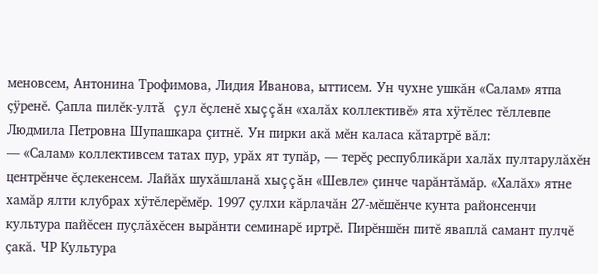меновсем, Антонина Трофимова, Лидия Иванова, ыттисем. Ун чухне ушкăн «Салам» ятпа çÿренĕ. Çапла пилĕк-ултă çул ĕçленĕ хыççăн «халăх коллективĕ» ята хÿтĕлес тĕллевпе Людмила Петровна Шупашкара çитнĕ. Ун пирки акă мĕн каласа кăтартрĕ вăл:
— «Салам» коллективсем татах пур, урăх ят тупăр, — терĕç республикăри халăх пултарулăхĕн центрĕнче ĕçлекенсем. Лайăх шухăшланă хыççăн «Шевле» çинче чарăнтăмăр. «Халăх» ятне хамăр ялти клубрах хÿтĕлерĕмĕр. 1997 çулхи кăрлачăн 27-мĕшĕнче кунта районсенчи культура пайĕсен пуçлăхĕсен вырăнти семинарĕ иртрĕ. Пирĕншĕн питĕ яваплă самант пулчĕ çакă. ЧР Культура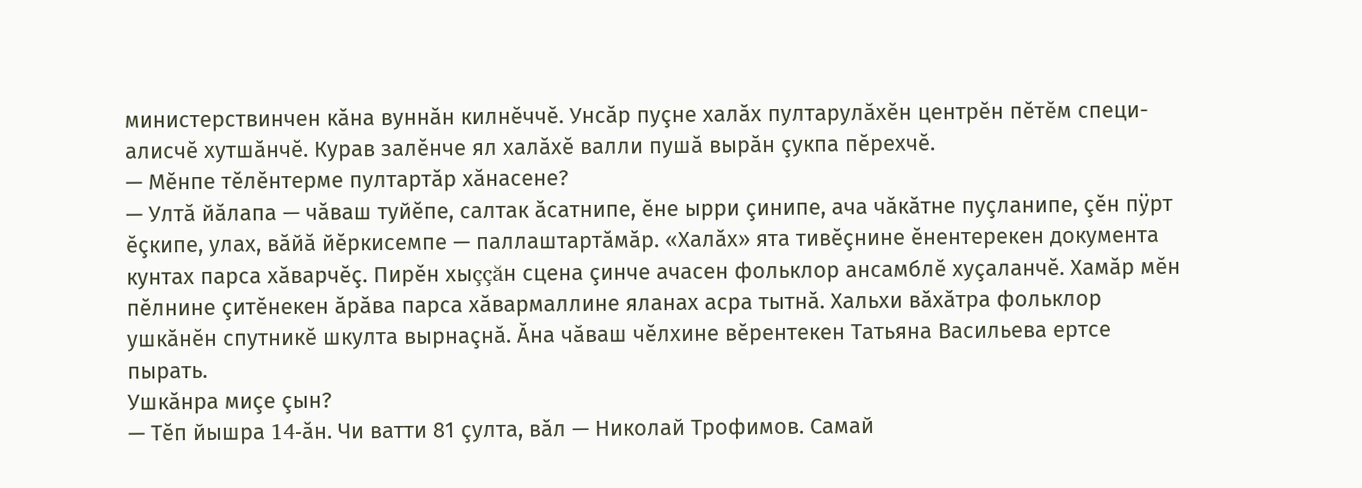министерствинчен кăна вуннăн килнĕччĕ. Унсăр пуçне халăх пултарулăхĕн центрĕн пĕтĕм специ-алисчĕ хутшăнчĕ. Курав залĕнче ял халăхĕ валли пушă вырăн çукпа пĕрехчĕ.
— Мĕнпе тĕлĕнтерме пултартăр хăнасене?
— Ултă йăлапа — чăваш туйĕпе, салтак ăсатнипе, ĕне ырри çинипе, ача чăкăтне пуçланипе, çĕн пÿрт ĕçкипе, улах, вăйă йĕркисемпе — паллаштартăмăр. «Халăх» ята тивĕçнине ĕнентерекен документа кунтах парса хăварчĕç. Пирĕн хыççăн сцена çинче ачасен фольклор ансамблĕ хуçаланчĕ. Хамăр мĕн пĕлнине çитĕнекен ăрăва парса хăвармаллине яланах асра тытнă. Хальхи вăхăтра фольклор ушкăнĕн спутникĕ шкулта вырнаçнă. Ăна чăваш чĕлхине вĕрентекен Татьяна Васильева ертсе пырать.
Ушкăнра миçе çын?
— Тĕп йышра 14-ăн. Чи ватти 81 çулта, вăл — Николай Трофимов. Самай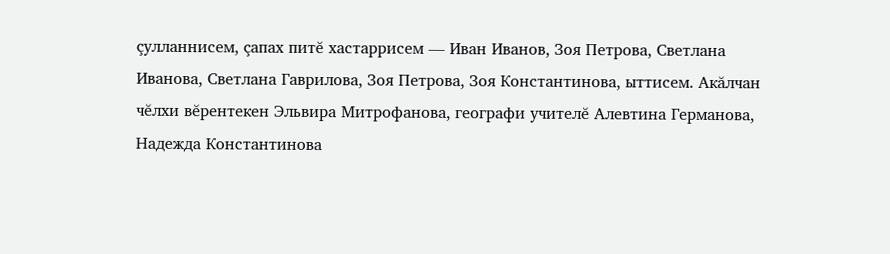çулланнисем, çапах питĕ хастаррисем — Иван Иванов, Зоя Петрова, Светлана Иванова, Светлана Гаврилова, Зоя Петрова, Зоя Константинова, ыттисем. Акăлчан чĕлхи вĕрентекен Эльвира Митрофанова, географи учителĕ Алевтина Германова, Надежда Константинова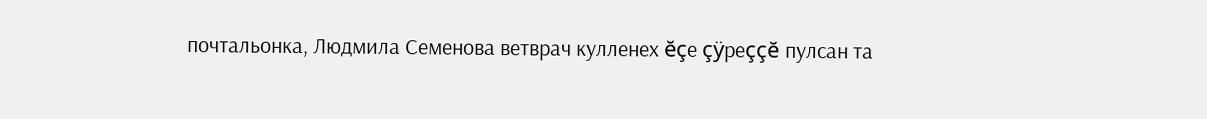почтальонка, Людмила Семенова ветврач кулленех ĕçе çÿреççĕ пулсан та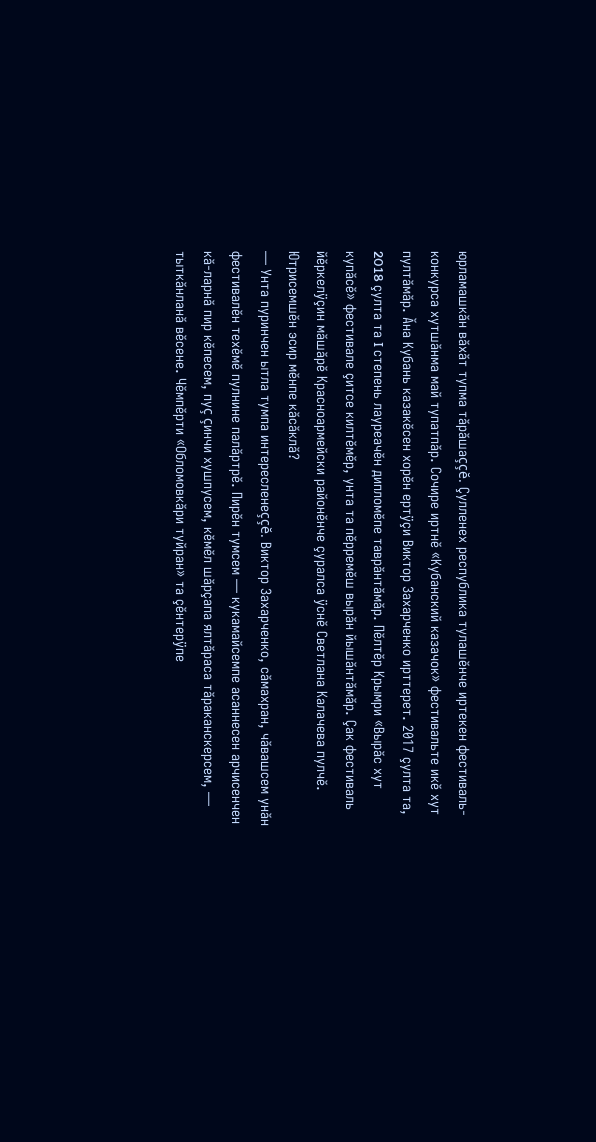юрламашкăн вăхăт тупма тăрăшаççĕ. Çулленех республика тулашĕнче иртекен фестиваль- конкурса хутшăнма май тупатпăр. Сочире иртнĕ «Кубанский казачок» фестивальте икĕ хут пултăмăр. Ăна Кубань казакĕсен хорĕн ертÿçи Виктор Захарченко ирттерет. 2017 çулта та, 2018 çулта та I степень лауреачĕн дипломĕпе таврăнтăмăр. Пĕлтĕр Крымри «Вырăс хут купăсĕ» фестивале çитсе килтĕмĕр, унта та пĕрремĕш вырăн йышăнтăмăр. Çак фестиваль йĕркелÿçин мăшăрĕ Красноармейски районĕнче çуралса ÿснĕ Светлана Калачева пулчĕ.
Ютрисемшĕн эсир мĕнпе кăсăклă?
— Унта пуринчен ытла тумпа интересленеççĕ. Виктор Захарченко, сăмахран, чăвашсем унăн фестивалĕн техĕмĕ пулнине палăртрĕ. Пирĕн тумсем — кукамайсемпе асаннесен арчисенчен кă-ларнă пир кĕпесем, пуç çинчи хушпусем, кĕмĕл шăрçапа ялтăраса тăраканскерсем, — тыткăнланă вĕсене. Чĕмпĕрти «Обломовкăри туйран» та çĕнтерÿпе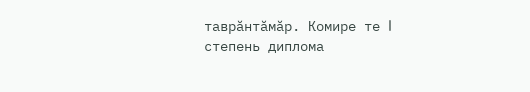таврăнтăмăр. Комире те I степень диплома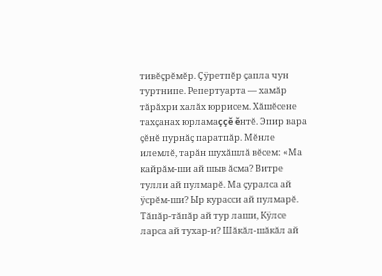тивĕçрĕмĕр. Çÿретпĕр çапла чун туртнипе. Репертуарта — хамăр тăрăхри халăх юррисем. Хăшĕсене тахçанах юрламаççĕ ĕнтĕ. Эпир вара çĕнĕ пурнăç паратпăр. Мĕнле илемлĕ, тарăн шухăшлă вĕсем: «Ма кайрăм-ши ай шыв ăсма? Витре тулли ай пулмарĕ. Ма çуралса ай ÿсрĕм-ши? Ыр курасси ай пулмарĕ. Тăпăр-тăпăр ай тур лаши, Кÿлсе ларса ай тухар-и? Шăкăл-шăкăл ай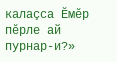калаçса Ĕмĕр пĕрле ай пурнар-и?»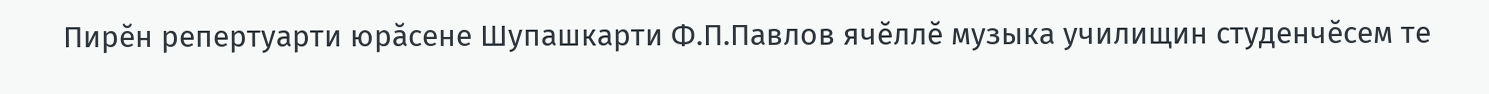Пирĕн репертуарти юрăсене Шупашкарти Ф.П.Павлов ячĕллĕ музыка училищин студенчĕсем те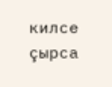килсе çырса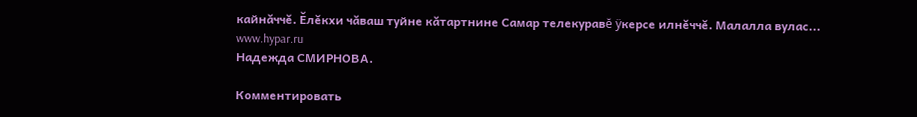кайнăччĕ. Ĕлĕкхи чăваш туйне кăтартнине Самар телекуравĕ ÿкерсе илнĕччĕ. Малалла вулас...
www.hypar.ru
Надежда СМИРНОВА.

Комментировать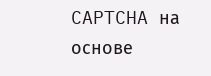CAPTCHA на основе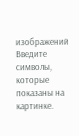изображений
Введите символы, которые показаны на картинке.